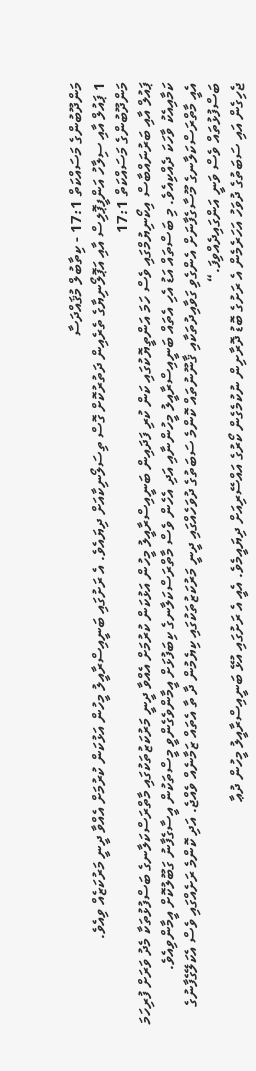މަންދޫބުންގެ މަސައްކަތް 17:1 - ކިތާބުލް މުޤައްދަސާ
1 ޕައުލް އާއި ސިލާހު އަންފީޕޮލިސް އާއި އަޕޮލޯނިޔާގެ ތެރެއިން ދަތުރުކޮށް ގޮސް ތިސަލޯނިކާއަށް ދިޔައެވެ. އެ ރަށުގައި ބަނީއިސްރާއީލު މީހުން އަޅުކަން ކުރުމަށް އެއްވާ ދީނީ މަރުކަޒެއް ވިއެވެ.
މަންދޫބުންގެ މަސައްކަތް 17:1
ޕައުލް އާއި ބަރުނައްބާސް އިކޯނިޔުމްގައި ވެސް ހަމަ އަންތީޔޮކުގައި ކަން ކުރި ފަދައިން ބަނީއިސްރާއީލު މީހުން އަޅުކަން ކުރުމަށް އެއްވާ ދީނީ މަރުކަޒުތަކުގައި މާތްރަސްކަލާނގެ ބަސްފުޅުތަކާ މެދު ވަރަށް ފުރިހަމަ ކަމާއިއެކު ވާހަކަ ދެއްކިއެވެ. މި ބަސްތައް އަޑު އެހި އެތައް ބަނީއިސްރާއީލު މީހުންނާއި އަދި އެހެން ވެސް މާތްރަސްކަލާނގެ ކިބަފުޅަށް އީމާންވެގެންވީ މީސްތަކުން އީސާގެފާނު ގަބޫލުކޮށް އީމާންވިއެވެ.
އެއީ މާތްރަސްކަލާނގެ މޫސާގެފާނަށް އެންގެވި ގަވާއިދުތަކާއި ޤާނޫނުތައް ކޮންމެ ސަބަތުގެ ދުވަހެއްގައި ދީނީ މަރުކަޒުތަކުގައި ކިޔެމުން ދާ ތާ އެތައް ޒަމާނެއް ވެއްޖެ. އަދި ކޮންމެ ރަށެއްގައި ވެސް އެކަލޭގެފާނުގެ ބަސްފުޅުތައް ވެސް ވަނީ އަންގައިދެއްވިފަ.“
ޖެހިގެން އައި ސަބަތުގެ ދުވަހު އަހަރެމެން އެ ރަށުގެ ބޮޑު ދޮރާށިން ނުކުމެގެން ކޯރުގެ އައްސޭރިއަށް ދިޔައީމެވެ. އެއީ އެ ރަށުގައި އުޅޭ ބަނީއިސްރާއީލު މީހުން ދުޢާ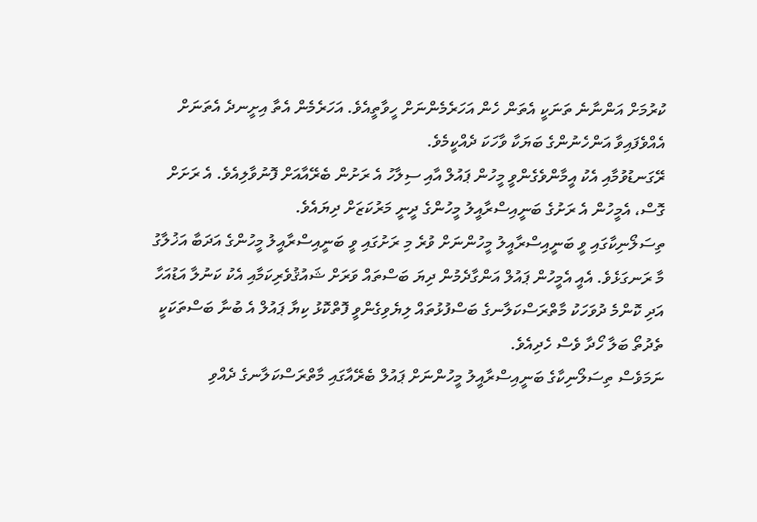ކުރުމަށް އަންނާނެ ތަނަކީ އެތަން ހެން އަހަރެމެންނަށް ހީވާތީއެވެ. އަހަރެމެން އެތާ އިށީނދެ އެތަނަށް އެއްވެފައިވާ އަންހެނުންގެ ބަޔަކާ ވާހަކަ ދެއްކީމެވެ.
ރޭގަނޑުވުމާއި އެކު އީމާންވެގެންވީ މީހުން ޕައުލް އާއި ސިލާހު އެ ރަށުން ބެރޭއާއަށް ފޮނުވާލިއެވެ. އެ ރަށަށް ގޮސް، އެމީހުން އެ ރަށުގެ ބަނީއިސްރާއީލު މީހުންގެ ދީނީ މަރުކަޒަށް ދިޔައެވެ.
ތިސަލޯނިކާގައި ވީ ބަނީއިސްރާއީލު މީހުންނަށް ވުރެ މި ރަށުގައި ވީ ބަނީއިސްރާއީލު މީހުންގެ އަދަބާ އަޚުލާގު މާ ރަނގަޅެވެ. އެއީ އެމީހުން ޕައުލް އަންގާދެމުން ދިޔަ ބަސްތައް ވަރަށް ޝައުޤުވެރިކަމާއި އެކު ކަނުލާ އަޑުއަހާ އަދި ކޮންމެ ދުވަހަކު މާތްރަސްކަލާނގެ ބަސްފުޅުތައް ލިޔެވިގެންވީ ފޮތްކޮޅު ކިޔާ ޕައުލް އެ ބުނާ ބަސްތަކަކީ ތެދުތޯ ބަލާ ހޯދާ ވެސް ހެދިއެވެ.
ނަމަވެސް ތިސަލޯނިކާގެ ބަނީއިސްރާއީލު މީހުންނަށް ޕައުލް ބެރޭއާގައި މާތްރަސްކަލާނގެ ދެއްވި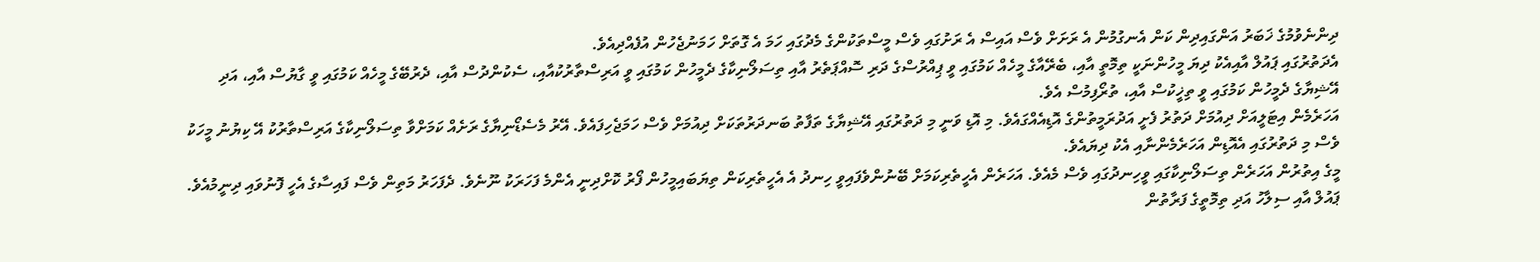ދިންނެވުމުގެ ޚަބަރު އަންގައިދިން ކަން އެނގުމުން އެ ރަށަށް ވެސް އައިސް އެ ރަށުގައި ވެސް މީސްތަކުންގެ މެދުގައި ހަމަ އެ ގޮތަށް ހަމަނުޖެހުން އުފެއްދިއެވެ.
އެދަތުރުގައި ޕައުލް އާއިއެކު ދިޔަ މީހުންނަކީ ތިމޮތީ އާއި، ބެރޭއާގެ މީހެއް ކަމުގައި ވީ ޕިއްރުސްގެ ދަރި ސޮއްޕަތެރު އާއި ތިސަލޯނިކާގެ ދެމީހުން ކަމުގައި ވީ އަރިސްތާރުކުއާއި، ސެކުންދުސް އާއި، ދެރުބޭގެ މީހެއް ކަމުގައި ވީ ގާޔުސް އާއި، އަދި އޭޝިޔާގެ ދެމީހުން ކަމުގައި ވީ ތިޚީކުސް އާއި، ތުރޯފިމުސް އެވެ.
އަހަރެމެން އިޓަލީއަށް ދިއުމަށް ދަތުރު ފެށީ އަދުރަމީތުންގެ އޮޑިއެއްގައެވެ. މި އޮޑި ވަނީ މި ދަތުރުގައި އޭޝިޔާގެ ތަފާތު ބަނދަރުތަކަށް ދިއުމަށް ވެސް ހަމަޖެހިފައެވެ. އޭރު މެސެޑޯނިޔާގެ ރަށެއް ކަމަށްވާ ތިސަލޯނިކާގެ އަރިސްތާރުކު އޭ ކިޔުނު މީހަކު ވެސް މި ދަތުރުގައި އެއޮޑިން އަހަރެމެންނާއި އެކު ދިޔައެވެ.
މީގެ އިތުރުން އަހަރެން ތިސަލޯނިކާގައި ވީހިނދުގައި ވެސް މެއެވެ. އަހަރެން އެހީތެރިކަމަށް ބޭނުންވެފައިވީ ހިނދު އެ އެހީތެރިކަން ތިޔަބައިމީހުން ފޯރު ކޮށްދިނީ އެންމެ ފަހަރަކު ނޫނެވެ. ދެފަހަރު މަތިން ވެސް ފައިސާގެ އެހީ ފޮނުވައި ދިނީމުއެވެ.
ޕައުލް އާއި ސިލާހު އަދި ތިމޮތީގެ ފަރާތުން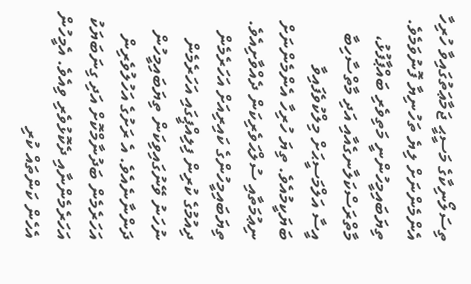ތިސަލޯނިކާގެ މަސީޙީ ޖަމާޢަތުގައިވާ ހުރިހާ އެންމެންނަށް ލިޔެ ތަހުނިޔާ ފޮނުވަމެވެ. ތިޔަބައިމީހުންނީ މަތިވެރި ބައްޕާފުޅު، މާތްރަސްކަލާނގެއާއި އަދި މާތްސާހިބާ އީސާ އަލްމަސީޙަށް މިލްކުވެފައިވާ ބަޔަކީމުއެވެ. ތިޔަ ހުރިހާ އެންމެންނަށް ނިޢުމަތާއި ސުލްޙަވެރިކަން ދެއްވާށިއެވެ.
ތިޔަބައިމީހުންގެ ކައިރިއަށް އަހަރެމެން ދިއުމުގެ ކުރިން ފިލިއްޕީގައި އަހަރެމެން ނުހަނު ވޭނުގައިވިކަން ތިޔަބައިމީހުން ދަންނާނެއެވެ. އެ ރަށުގެ އަހުލުވެރިން އަހަރެމެން ބަދުނާމްކޮށް އަދި ގިނަބަޔަކު އަހަރެމެންނާއި ދެކޮޅުވެރި ވިއެވެ. އެމީހުން އެހެން ކަންތައް ކުރި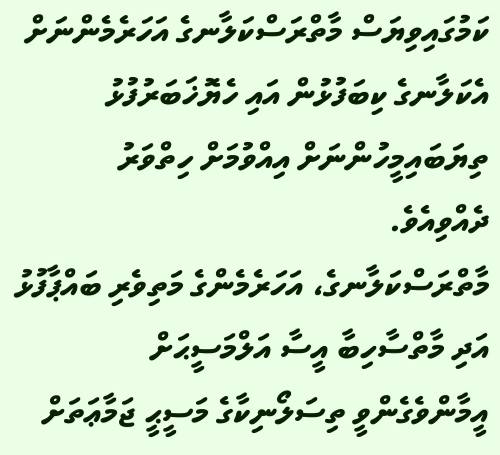ކަމުގައިވިޔަސް މާތްރަސްކަލާނގެ އަހަރެމެންނަށް އެކަލާނގެ ކިބަފުޅުން އައި ހެޔޮޚަބަރުފުޅު ތިޔަބައިމީހުންނަށް އިއްވުމަށް ހިތްވަރު ދެއްވިއެވެ.
މާތްރަސްކަލާނގެ، އަހަރެމެންގެ މަތިވެރި ބައްޕާފުޅު އަދި މާތްސާހިބާ އީސާ އަލްމަސީޙަށް އީމާންވެގެންވީ ތިސަލޯނިކާގެ މަސީޙީ ޖަމާޢަތަށް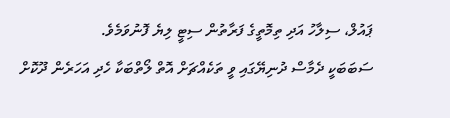ޕައުލް، ސިލާހު އަދި ތިމޮތީގެ ފަރާތުން ސިޓީ ލިޔެ ފޮނުވަމެވެ.
ސަބަބަކީ ދެމާސް ދުނިޔޭގައި ވީ ތަކެއްޗަށް އޮތް ލޯތްބަކާ ހެދި އަހަރެން ދޫކޮށް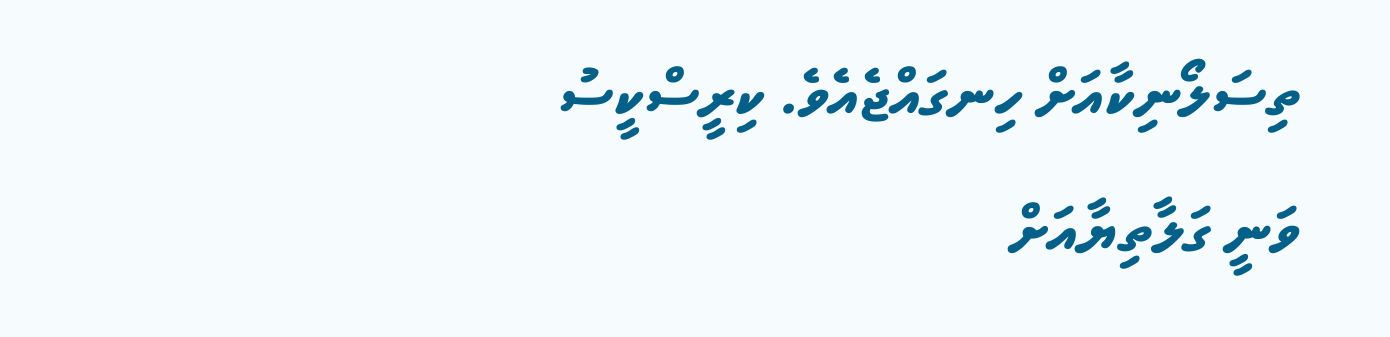ތިސަލޯނިކާއަށް ހިނގައްޖެއެވެ. ކިރީސްކީސު ވަނީ ގަލާތިޔާއަށް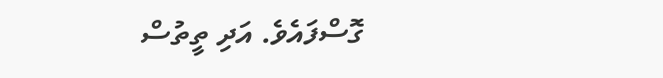ގޮސްފައެވެ. އަދި ތީތުސް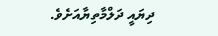ދިޔައީ ދަލްމާތިޔާއަށެވެ.